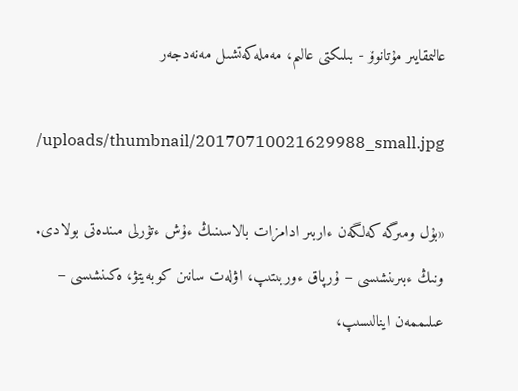عالىمقايىر مۇتانوۆ - بىلىكتى عالىم، مەملەكەتشىل مەنەدجەر

/uploads/thumbnail/20170710021629988_small.jpg

«بۇل ومىرگە كەلگەن ءاربىر ادامزات بالاسىنىڭ ءۇش ءتۇرلى مىندەتى بولادى. ونىڭ ءبىرىنشىسى – ۇرپاق ءوربىتىپ، اۋلەت سانىن كوبەيتۋ، ەكىنشىسى – عىلىممەن اينالىسىپ،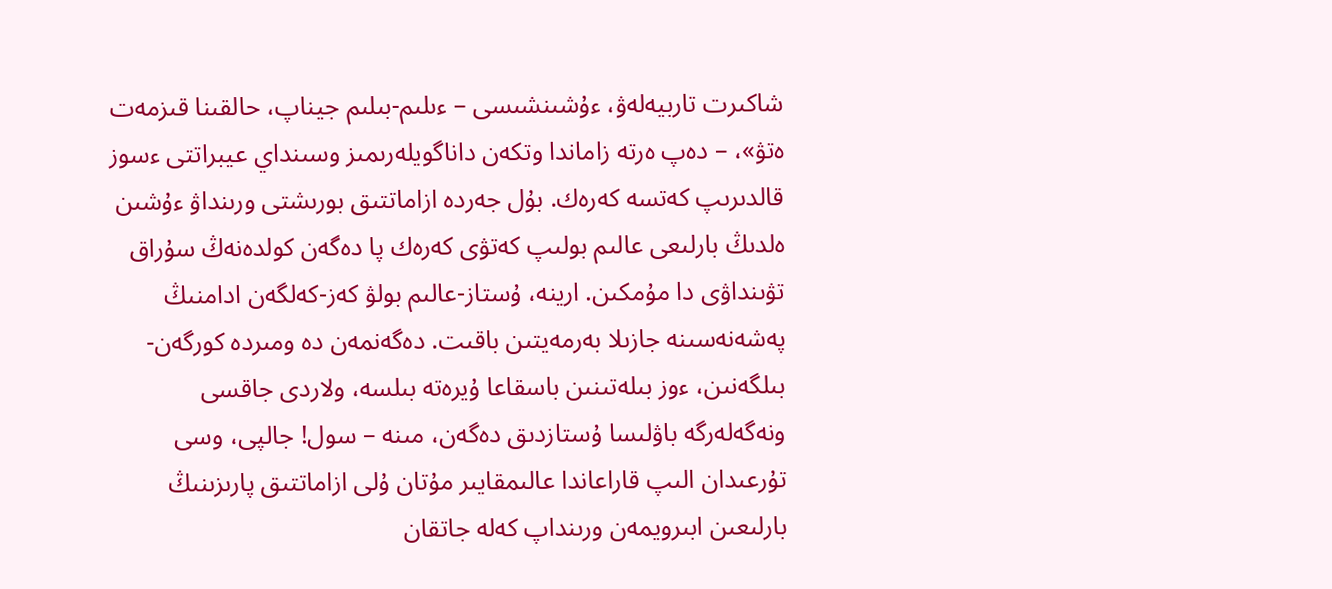شاكىرت تاربيەلەۋ، ءۇشىنشىسى – ءىلىم-بىلىم جيناپ، حالقىنا قىزمەت ەتۋ»، – دەپ ەرتە زاماندا وتكەن داناگويلەرىمىز وسىنداي عيبراتتى ءسوز قالدىرىپ كەتسە كەرەك. بۇل جەردە ازاماتتىق بورىشتى ورىنداۋ ءۇشىن ەلدىڭ بارلىعى عالىم بولىپ كەتۋى كەرەك پا دەگەن كولدەنەڭ سۇراق تۋىنداۋى دا مۇمكىن. ارينە، ۇستاز-عالىم بولۋ كەز-كەلگەن ادامنىڭ پەشەنەسىنە جازىلا بەرمەيتىن باقىت. دەگەنمەن دە ومىردە كورگەن-بىلگەنىن، ءوز بىلەتىنىن باسقاعا ۇيرەتە بىلسە، ولاردى جاقسى ونەگەلەرگە باۋلىسا ۇستازدىق دەگەن، مىنە – سول! جالپى، وسى تۇرعىدان الىپ قاراعاندا عالىمقايىر مۇتان ۇلى ازاماتتىق پارىزىنىڭ بارلىعىن ابىرويمەن ورىنداپ كەلە جاتقان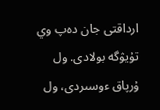ارداقتى جان دەپ وي تۇيۋگە بولادى. ول ۇرپاق ءوسىردى، ول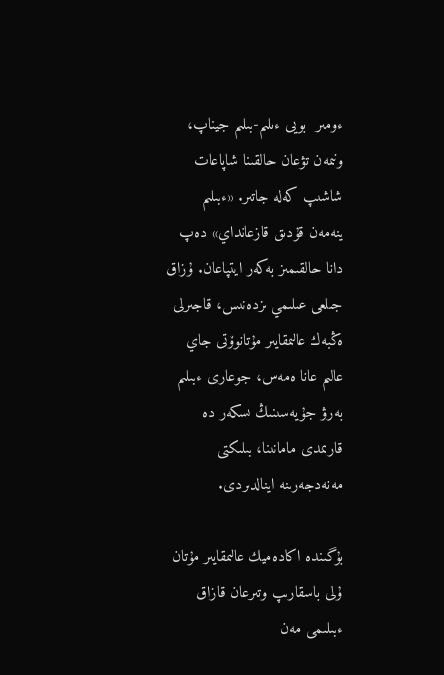ءومىر  بويى ءىلىم-بىلىم جيناپ، ونىمەن تۋعان حالقىنا شاپاعات شاشىپ كەلە جاتىر. «ءبىلىم ينەمەن قۇدىق قازعانداي» دەپ دانا حالقىمىز بەكەر ايتپاعان. ۇزاق جىلعى عىلىمي ىزدەنىس، قاجىرلى ەڭبەك عالىمقايىر مۇتانوۆتى جاي عالىم عانا ەمەس، جوعارى ءبىلىم بەرۋ جۇيەسىنىڭ ىسكەر دە قارىمدى مامانىنا، بىلىكتى مەنەدجەرىنە اينالدىردى.

بۇگىندە اكادەميك عالىمقايىر مۇتان ۇلى باسقارىپ وتىرعان قازاق ءبىلىمى مەن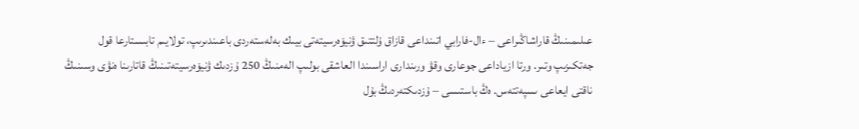عىلىمىنىڭ قاراشاڭىراعى – ءال-فارابي اتىنداعى قازاق ۇلتتىق ۋنيۆەرسيتەتى بيىك بەلەستەردى باعىندىرىپ، تولايىم تابىستارعا قول جەتكىزىپ وتىر. ورتا ازياداعى جوعارى وقۋ ورىندارى اراسىندا العاشقى بولىپ الەمنىڭ 250 ۇزدىك ۋنيۆەرسيتەتىنىڭ قاتارىنا ەنۋى وسىنىڭ ناقتى ايعاعى ىسپەتتەس. ەڭ باستىسى – ۇزدىكتەردىڭ بۇل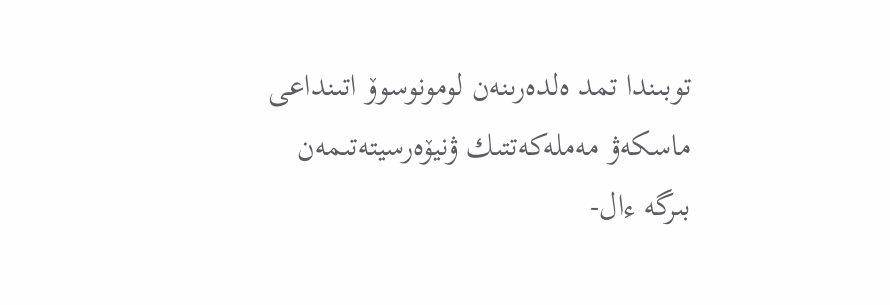توبىندا تمد ەلدەرىنەن لومونوسوۆ اتىنداعى ماسكەۋ مەملەكەتتىك ۋنيۆەرسيتەتىمەن بىرگە ءال-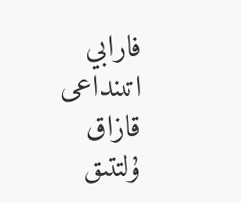فارابي اتىنداعى قازاق ۇلتتىق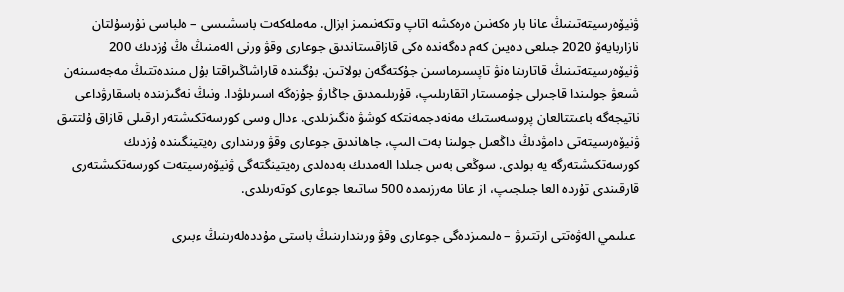ۋنيۆەرسيتەتىنىڭ عانا بار ەكەنىن ەرەكشە اتاپ وتكەنىمىز ابزال. مەملەكەت باسشىسى – ەلباسى نۇرسۇلتان نازاربايەۆ 2020 جىلعى دەيىن كەم دەگەندە ەكى قازاقستاندىق جوعارى وقۋ ورنى الەمنىڭ ەڭ ۇزدىك 200 ۋنيۆەرسيتەتىنىڭ قاتارىنا ەنۋ تاپسىرماسىن جۇكتەگەن بولاتىن. بۇگىندە قاراشاڭىراقتا بۇل مىندەتتىڭ مەجەسىنەن شىعۋ جولىندا قاجىرلى جۇمىستار اتقارىلىپ، قۇرىلىمدىق جاڭارۋ جۇزەگە اسىرىلۋدا. ونىڭ نەگىزىندە باسقارۋداعى ناتيجەگە باعىتتالعان پروسەستىك مەنەدجمەنتكە كوشۋ ەنگىزىلدى. ءدال وسى كورسەتكىشتەر ارقىلى قازاق ۇلتتىق ۋنيۆەرسيتەتى دامۋدىڭ داڭعىل جولىنا بەت الىپ، جاھاندىق جوعارى وقۋ ورىندارى رەيتينگىندە ۇزدىك كورسەتكىشتەرگە يە بولدى. سوڭعى بەس جىلدا الەمدىك بەدەلدى رەيتينگتەگى ۋنيۆەرسيتەت كورسەتكىشتەرى قارقىندى تۇردە العا جىلجىپ، از عانا مەرزىمدە 500 ساتىعا جوعارى كوتەرىلدى.

 عىلىمي الەۋەتتى ارتتىرۋ – ەلىمىزدەگى جوعارى وقۋ ورىندارىنىڭ باستى مۇددەلەرىنىڭ ءبىرى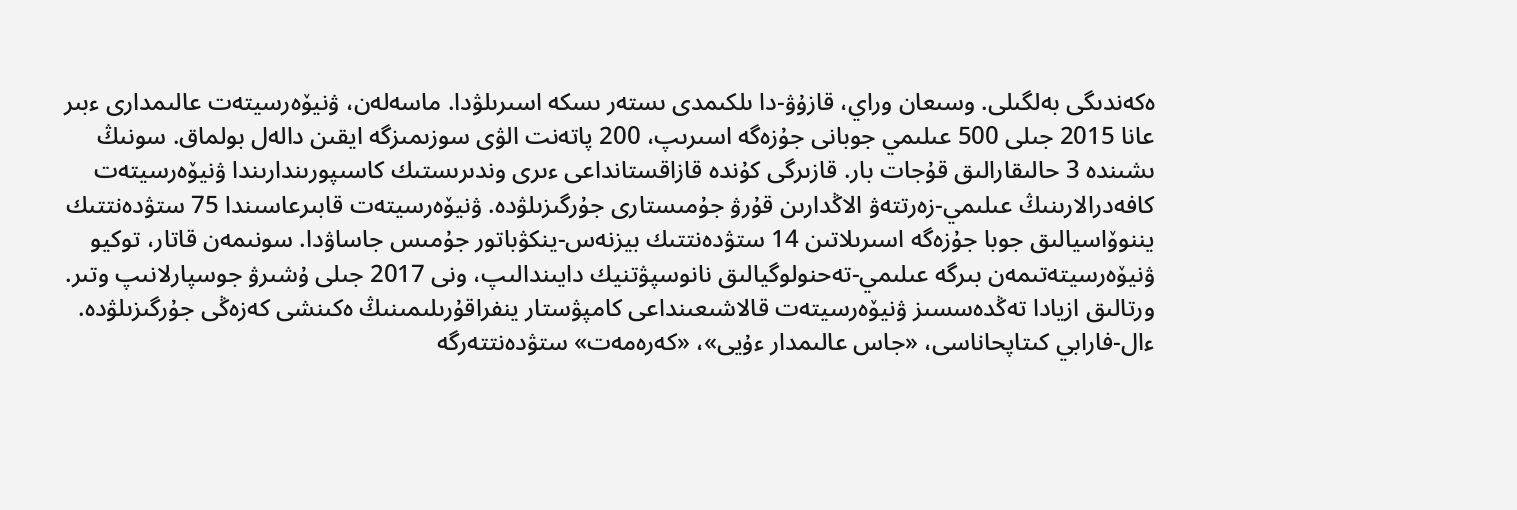ەكەندىگى بەلگىلى. وسىعان وراي، قازۇۋ-دا ىلكىمدى ىستەر ىسكە اسىرىلۋدا. ماسەلەن، ۋنيۆەرسيتەت عالىمدارى ءبىر عانا 2015 جىلى 500 عىلىمي جوبانى جۇزەگە اسىرىپ، 200 پاتەنت الۋى سوزىمىزگە ايقىن دالەل بولماق. سونىڭ ىشىندە 3 حالىقارالىق قۇجات بار. قازىرگى كۇندە قازاقستانداعى ءىرى وندىرىستىك كاسىپورىندارىندا ۋنيۆەرسيتەت كافەدرالارىنىڭ عىلىمي-زەرتتەۋ الاڭدارىن قۇرۋ جۇمىستارى جۇرگىزىلۋدە. ۋنيۆەرسيتەت قابىرعاسىندا 75 ستۋدەنتتىك يننوۆاسيالىق جوبا جۇزەگە اسىرىلاتىن 14 ستۋدەنتتىك بيزنەس-ينكۋباتور جۇمىس جاساۋدا. سونىمەن قاتار، توكيو ۋنيۆەرسيتەتىمەن بىرگە عىلىمي-تەحنولوگيالىق نانوسپۋتنيك دايىندالىپ، ونى 2017 جىلى ۇشىرۋ جوسپارلانىپ وتىر. ورتالىق ازيادا تەڭدەسسىز ۋنيۆەرسيتەت قالاشىعىنداعى كامپۋستار ينفراقۇرىلىمىنىڭ ەكىنشى كەزەڭى جۇرگىزىلۋدە. ءال-فارابي كىتاپحاناسى، «جاس عالىمدار ءۇيى»، «كەرەمەت» ستۋدەنتتەرگە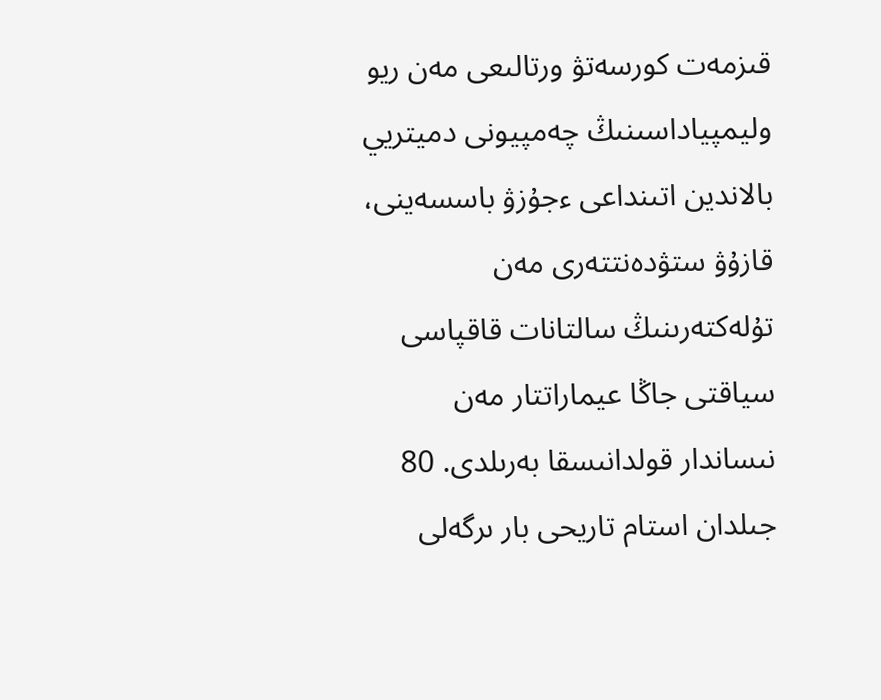قىزمەت كورسەتۋ ورتالىعى مەن ريو وليمپياداسىنىڭ چەمپيونى دميتريي بالاندين اتىنداعى ءجۇزۋ باسسەينى، قازۇۋ ستۋدەنتتەرى مەن تۇلەكتەرىنىڭ سالتانات قاقپاسى سياقتى جاڭا عيماراتتار مەن نىساندار قولدانىسقا بەرىلدى. 80 جىلدان استام تاريحى بار ىرگەلى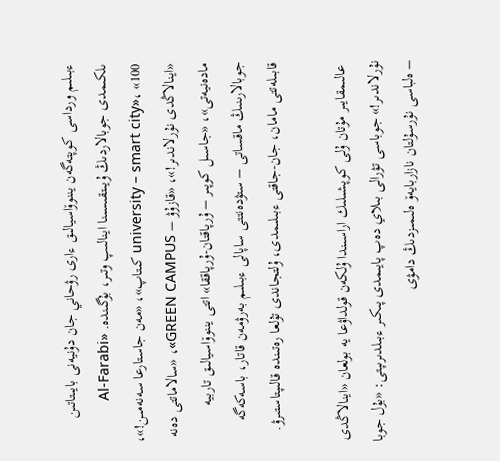ءبىلىم ورداسى كوپتەگەن يننوۆاسيالىق ءارى رۋحاني جان دۇنيەنى بايىتاتىن ىلكىمدى جوبالاردىڭ ۇيىتقىسىنا اينالىپ وتىر، بۇگىندە. «Al-Farabi university – smart city»، «100 كىتاپ»، «مەن جاستارعا سەنەمىن!»، «اينالاڭدى نۇرلاندىر!»، «قازۇۋ – GREEN CAMPUS»، «سالاماتتى دەنە مادەنيەتى»، «جاسىل كوپىر – ۇرپاقتان-ۇرپاققا» اتتى يننوۆاسيالىق تاربيە جوبالارىنىڭ ماقساتى – ستۋدەنتتى ساپالى ءبىلىم بەرۋمەن قاتار، باسەكەگە قابىلەتتى مامان، جان-جاقتى ءبىلىمدى، ۇلتجاندى تۇلعا رەتىندە قالىپتاستىرۋ.

 عالىمقايىر مۇتان ۇلى كوپشىلىك اراسىندا ۇلكەن قولداۋعا يە بولعان «اينالاڭدى نۇرلاندىر!» جوباسى تۋرالى بىلاي دەپ پايىمدى پىكىر ءبىلدىرىپتى: «بۇل جوبا – ەلباسى نۇرسۇلتان نازاربايەۆ ەلىمىزدىڭ دامۋى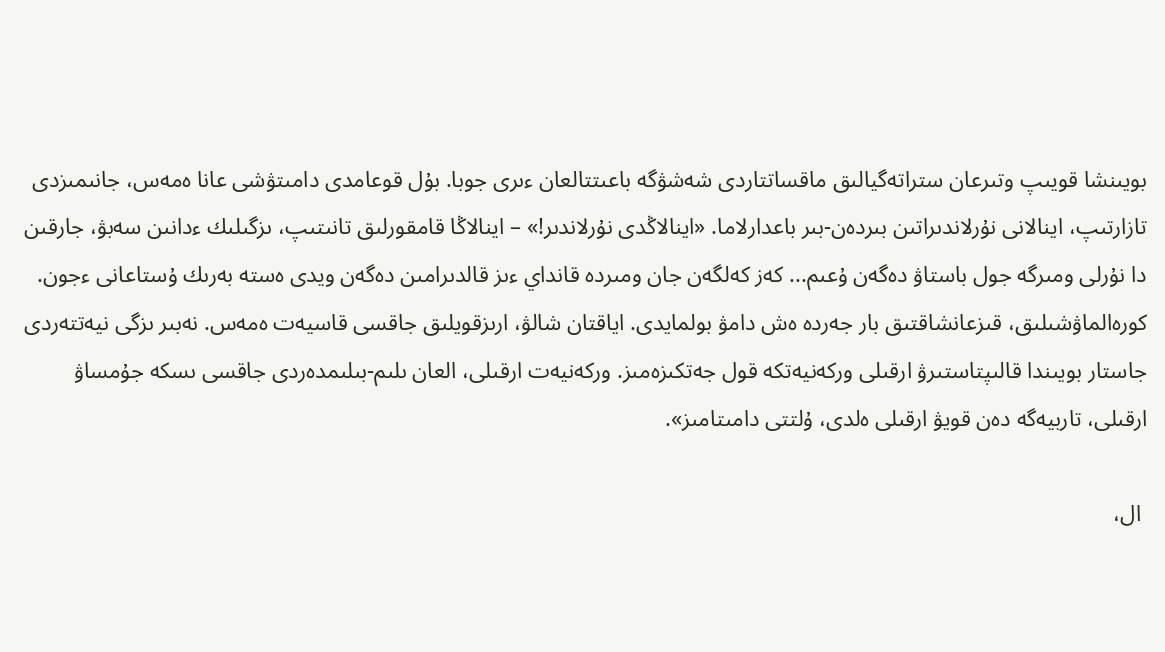بويىنشا قويىپ وتىرعان ستراتەگيالىق ماقساتتاردى شەشۋگە باعىتتالعان ءىرى جوبا. بۇل قوعامدى دامىتۋشى عانا ەمەس، جانىمىزدى تازارتىپ، اينالانى نۇرلاندىراتىن بىردەن-بىر باعدارلاما. «اينالاڭدى نۇرلاندىر!» – اينالاڭا قامقورلىق تانىتىپ، ىزگىلىك ءدانىن سەبۋ، جارقىن دا نۇرلى ومىرگە جول باستاۋ دەگەن ۇعىم... كەز كەلگەن جان ومىردە قانداي ءىز قالدىرامىن دەگەن ويدى ەستە بەرىك ۇستاعانى ءجون. كورەالماۋشىلىق، قىزعانشاقتىق بار جەردە ەش دامۋ بولمايدى. اياقتان شالۋ، ارىزقويلىق جاقسى قاسيەت ەمەس. نەبىر ىزگى نيەتتەردى جاستار بويىندا قالىپتاستىرۋ ارقىلى وركەنيەتكە قول جەتكىزەمىز. وركەنيەت ارقىلى، العان ىلىم-بىلىمدەردى جاقسى ىسكە جۇمساۋ ارقىلى، تاربيەگە دەن قويۋ ارقىلى ەلدى، ۇلتتى دامىتامىز».

 ال،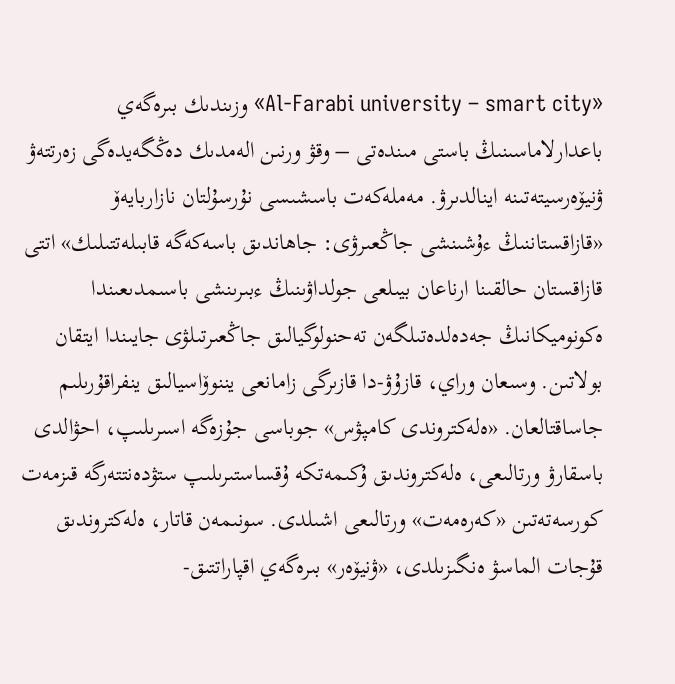«Al-Farabi university – smart city» وزىندىك بىرەگەي باعدارلاماسىنىڭ باستى مىندەتى – وقۋ ورنىن الەمدىك دەڭگەيدەگى زەرتتەۋ ۋنيۆەرسيتەتىنە اينالدىرۋ. مەملەكەت باسشىسى نۇرسۇلتان نازاربايەۆ «قازاقستاننىڭ ءۇشىنشى جاڭعىرۋى: جاھاندىق باسەكەگە قابىلەتتىلىك» اتتى قازاقستان حالقىنا ارناعان بيىلعى جولداۋىنىڭ ءبىرىنشى باسىمدىعىندا ەكونوميكانىڭ جەدەلدەتىلگەن تەحنولوگيالىق جاڭعىرتىلۋى جايىندا ايتقان بولاتىن. وسىعان وراي، قازۇۋ-دا قازىرگى زامانعى يننوۆاسيالىق ينفراقۇرىلىم جاساقتالعان. «ەلەكتروندى كامپۋس» جوباسى جۇزەگە اسىرىلىپ، احۋالدى باسقارۋ ورتالىعى، ەلەكتروندىق ۇكىمەتكە ۇقساستىرىلىپ ستۋدەنتتەرگە قىزمەت كورسەتەتىن «كەرەمەت» ورتالىعى اشىلدى. سونىمەن قاتار، ەلەكتروندىق قۇجات الماسۋ ەنگىزىلدى، «ۋنيۆەر» بىرەگەي اقپاراتتىق-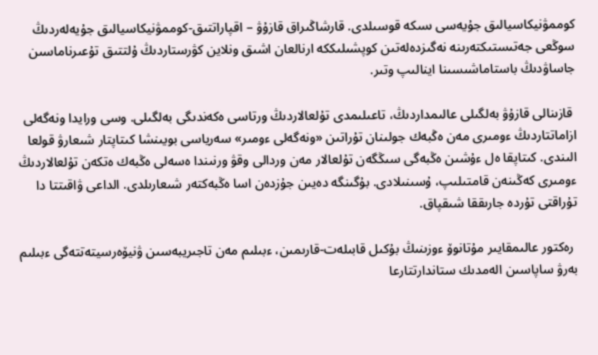كوممۋنيكاسيالىق جۇيەسى ىسكە قوسىلدى. قارشاڭىراق قازۇۋ – اقپاراتتىق-كوممۋنيكاسيالىق جۇيەلەردىڭ سوڭعى جەتىستىكتەرىنە نەگىزدەلەتىن كوپشىلىككە ارنالعان اشىق ونلاين كۋرستاردىڭ ۇلتتىق تۇعىرناماسىن جاساۋدىڭ باستاماشىسىنا اينالىپ وتىر.

 قازىنالى قازۇۋ بەلگىلى عالىمداردىڭ، تاعىلىمدى تۇلعالاردىڭ ورتاسى ەكەندىگى بەلگىلى. وسى ورايدا ونەگەلى ازاماتتاردىڭ ءومىرى مەن ەڭبەك جولىنان تۇراتىن «ونەگەلى ءومىر» سەرياسى بويىنشا كىتاپتار شىعارۋ قولعا الىندى. كىتاپقا ەل ءۇشىن ەڭبەگى سىڭگەن تۇلعالار مەن وردالى وقۋ ورنىندا ەسەلى ەڭبەك ەتكەن تۇلعالاردىڭ ءومىرى كەڭىنەن قامتىلىپ، ۇسىنىلادى. بۇگىنگە دەيىن جۇزدەن اسا ەڭبەكتەر شىعارىلدى. الداعى ۋاقىتتا دا تۇراقتى تۇردە جارىققا شىقپاق.

 رەكتور عالىمقايىر مۇتانوۆ ءوزىنىڭ بۇكىل قابىلەت-قارىمىن، ءبىلىم مەن تاجىريبەسىن ۋنيۆەرسيتەتتەگى ءبىلىم بەرۋ ساپاسىن الەمدىك ستاندارتتارعا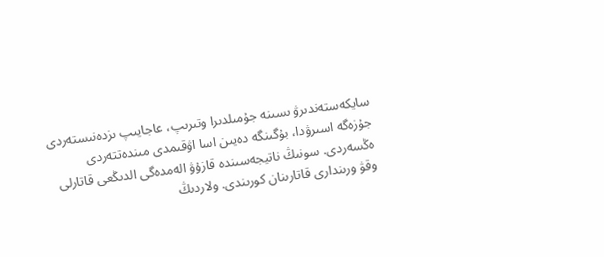سايكەستەندىرۋ ىسىنە جۇمىلدىرا وتىرىپ، عاجايىپ ىزدەنىستەردى جۇزەگە اسىرۋدا، بۇگىنگە دەيىن اسا اۋقىمدى مىندەتتەردى ەڭسەردى. سونىڭ ناتيجەسىندە قازۇۋ الەمدەگى الدىڭعى قاتارلى وقۋ ورىندارى قاتارىنان كورىندى. ولاردىڭ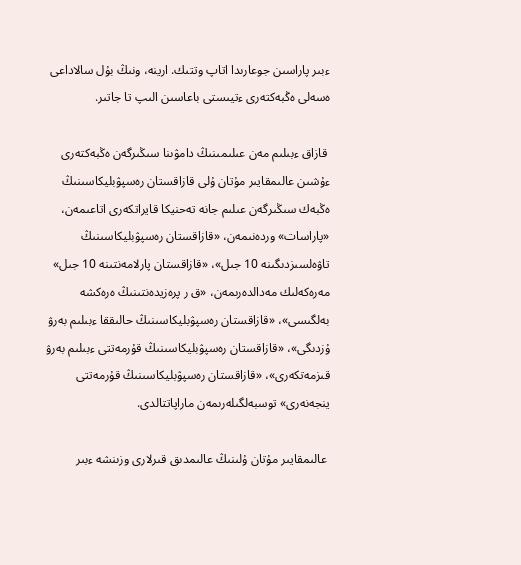ءبىر پاراسىن جوعارىدا اتاپ وتتىك. ارينە، ونىڭ بۇل سالاداعى ەسەلى ەڭبەكتەرى ءتيىستى باعاسىن الىپ تا جاتىر.

 قازاق ءبىلىم مەن عىلىمىنىڭ دامۋىنا سىڭىرگەن ەڭبەكتەرى ءۇشىن عالىمقايىر مۇتان ۇلى قازاقستان رەسپۋبليكاسىنىڭ ەڭبەك سىڭىرگەن عىلىم جانە تەحنيكا قايراتكەرى اتاعىمەن، «پاراسات» وردەنىمەن، «قازاقستان رەسپۋبليكاسىنىڭ تاۋەلسىزدىگىنە 10 جىل»، «قازاقستان پارلامەنتىنە 10 جىل» مەرەكەلىك مەدالدەرىمەن، «ق ر پرەزيدەنتىنىڭ ەرەكشە بەلگىسى»، «قازاقستان رەسپۋبليكاسىنىڭ حالىققا ءبىلىم بەرۋ ۇزدىگى»، «قازاقستان رەسپۋبليكاسىنىڭ قۇرمەتتى ءبىلىم بەرۋ قىزمەتكەرى»، «قازاقستان رەسپۋبليكاسىنىڭ قۇرمەتتى ينجەنەرى» توسبەلگىلەرىمەن ماراپاتتالدى.

 عالىمقايىر مۇتان ۇلىنىڭ عالىمدىق قىرلارى وزىنشە ءبىر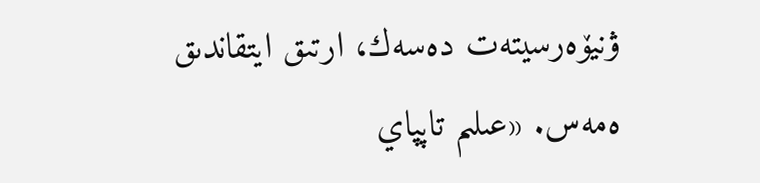ۋنيۆەرسيتەت دەسەك، ارتىق ايتقاندىق ەمەس. «عىلىم تاپپاي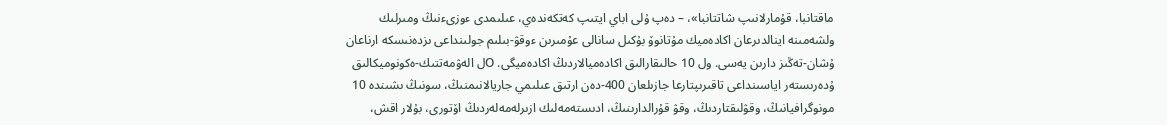ماقتانبا، قۇمارلانىپ شاتتانبا»، – دەپ ۇلى اباي ايتىپ كەتكەندەي، عىلىمدى ءوزىءنىڭ ومىرلىك ولشەمىنە اينالدىرعان اكادەميك مۇتانوۆ بۇكىل سانالى عۇمىرىن ءوقۋ-بىلىم جولىنداعى ىزدەنىسكە ارناعان ۇشان-تەڭىز دارىن يەسى. ول 10 حالىقارالىق اكادەميالاردىڭ اكادەميگى. Oل الەۋمەتتىك-ەكونوميكالىق ۇدەرىستەر اياسىنداعى تاقىرىپتارعا جازىلعان 400-دەن ارتىق عىلىمي جاريالانىمنىڭ، سونىڭ ىشىندە 10 مونوگرافيانىڭ، وقۋلىقتاردىڭ، وقۋ قۇرالدارىنىڭ، ادىستەمەلىك ازىرلەمەلەردىڭ اۆتورى، بۇلار اقش،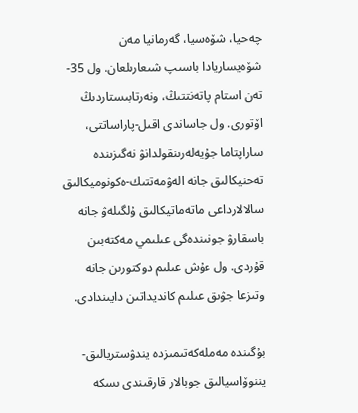چەحيا، شۆەسيا، گەرمانيا مەن شۆەيساريادا باسىپ شىعارىلعان. ول 35-تەن استام پاتەنتتىڭ، ونەرتابىستاردىڭ اۆتورى. ول جاساندى اقىل-پاراساتتى، ساراپتاما جۇيەلەرىنقولدانۋ نەگىزىندە تەحنيكالىق جانە الەۋمەتتىك-ەكونوميكالىق سالالارداعى ماتەماتيكالىق ۇلگىلەۋ جانە باسقارۋ جونىندەگى عىلىمي مەكتەبىن قۇردى. ول ءۇش عىلىم دوكتورىن جانە وتىزعا جۋىق عىلىم كانديداتىن دايىندادى.

بۇگىندە مەملەكەتىمىزدە يندۋستريالىق-يننوۆاسيالىق جوبالار قارقىندى ىسكە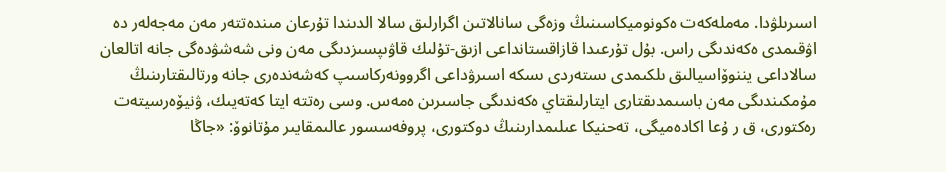اسىرىلۋدا. مەملەكەت ەكونوميكاسىنىڭ وزەگى سانالاتىن اگرارلىق سالا الدىندا تۇرعان مىندەتتەر مەن مەجەلەر دە اۋقىمدى ەكەندىگى راس. بۇل تۇرعىدا قازاقستانداعى ازىق-تۇلىك قاۋىپسىزدىگى مەن ونى شەشۋدەگى جانە اتالعان سالاداعى يننوۆاسيالىق ىلكىمدى ىستەردى ىسكە اسىرۋداعى اگروونەركاسىپ كەشەندەرى جانە ورتالىقتارىنىڭ مۇمكىندىگى مەن باسىمدىقتارى ايتارلىقتاي ەكەندىگى جاسىرىن ەمەس. وسى رەتتە ايتا كەتەيىك، ۋنيۆەرسيتەت رەكتورى، ق ر ۇعا اكادەميگى، تەحنيكا عىلىمدارىنىڭ دوكتورى، پروفەسسور عالىمقايىر مۇتانوۆ: «جاڭا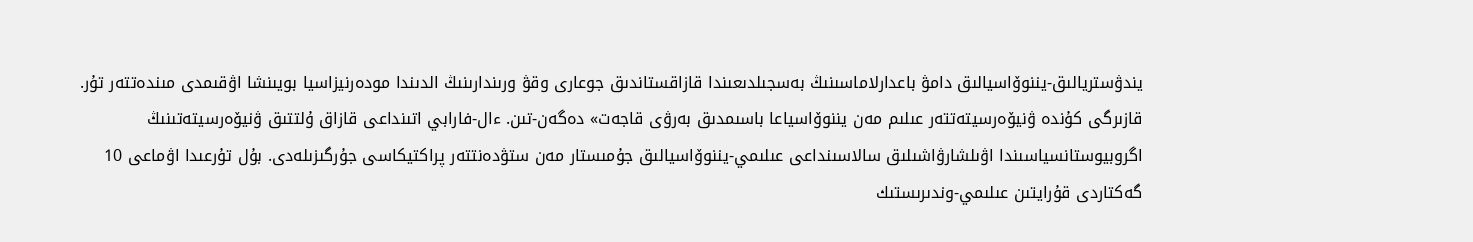يندۋستريالىق-يننوۆاسيالىق دامۋ باعدارلاماسىنىڭ بەسجىلدىعىندا قازاقستاندىق جوعارى وقۋ ورىندارىنىڭ الدىندا مودەرنيزاسيا بويىنشا اۋقىمدى مىندەتتەر تۇر. قازىرگى كۇندە ۋنيۆەرسيتەتتەر عىلىم مەن يننوۆاسياعا باسىمدىق بەرۋى قاجەت» دەگەن-تىن. ءال-فارابي اتىنداعى قازاق ۇلتتىق ۋنيۆەرسيتەتىنىڭ اگروبيوستانسياسىندا اۋىلشارۋاشىلىق سالاسىنداعى عىلىمي-يننوۆاسيالىق جۇمىستار مەن ستۋدەنتتەر پراكتيكاسى جۇرگىزىلەدى. بۇل تۇرعىدا اۋماعى 10 گەكتاردى قۇرايتىن عىلىمي-وندىرىستىك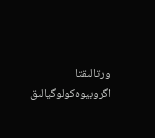ورتالىقتا اگروبيوەكولوگيالىق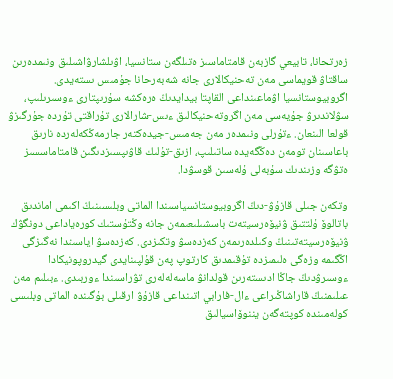زەرتحانا، تابيعي گازبەن قامتاماسىز ەتىلگەن ستانسيا، اۋىلشارۋاشىلىق ونىمدەرىن ساقتاۋ قويماسى مەن تەحنيكالارى جانە شەبەرحانا جۇمىس ىستەيدى. اگروبيوستانسيا اۋماعىنداعى القاپتا بيدايدىڭ ەرەكشە سۇرىپتارى ءوسىرىلىپ، سۋلاندىرۋ جۇيەسى مەن اگروتەحنيكالىق ءىس-شارالارى تۇراقتى تۇردە جۇرگىزۋ قولعا الىنعان. ءتۇرلى ونىمدەر مەن جەمىس-جيدەكتەر جارمەڭكەلەردە نارىق باعاسىنان تومەن دەڭگەيدە ساتىلىپ، ازىق-تۇلىك قاۋىپسىزدىگىن قامتاماسسىز ەتۋگە وزىندىك سۇبەلى ۇلەسىن قوسۋدا.

وتكەن جىلى قازۇۋ-دىڭ اگروبيوستانسياسىندا الماتى وبلىسىنىڭ اكىمى اماندىق باتالوۆ ۇلتتىق ۋنيۆەرسيتەت باسشىلىعىمەن جانە وڭتۇستىك كورەياداعى دونگۋك ۋنيۆەرسيتەتىنىڭ وكىلدەرىمەن كەزدەسۋ وتكىزدى. كەزدەسۋ اياسىندا نەگىزگى اڭگىمە وزەگى ەلىمىزدە تۇقىمدىق كارتوپ پەن قۇلپىنايدى گيدروپونيكادا ءوسىرۋدىڭ جاڭا ادىستەرىن قولدانۋ ماسەلەلەرى تۋراسىندا ءوربىدى. ءبىلىم مەن عىلىمنىڭ قاراشاڭىراعى ءال-فارابي اتىنداعى قازۇۋ ارقىلى بۇگىندە الماتى وبلىسى كولەمىندە كوپتەگەن يننوۆاسيالىق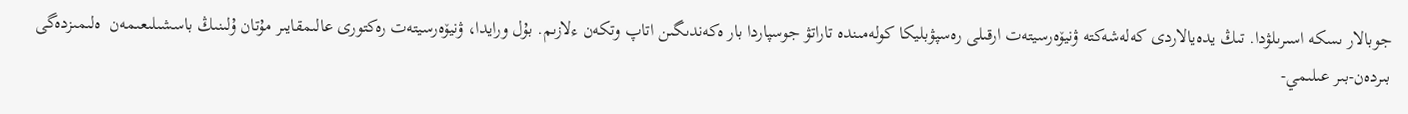جوبالار ىسكە اسىرىلۋدا. تىڭ يدەيالاردى كەلەشەكتە ۋنيۆەرسيتەت ارقىلى رەسپۋبليكا كولەمىندە تاراتۋ جوسپاردا بار ەكەندىگىن اتاپ وتكەن ءلازىم. بۇل ورايدا، ۋنيۆەرسيتەت رەكتورى عالىمقايىر مۇتان ۇلىنىڭ باسشىلىعىمەن  ەلىمىزدەگى بىردەن-بىر عىلىمي-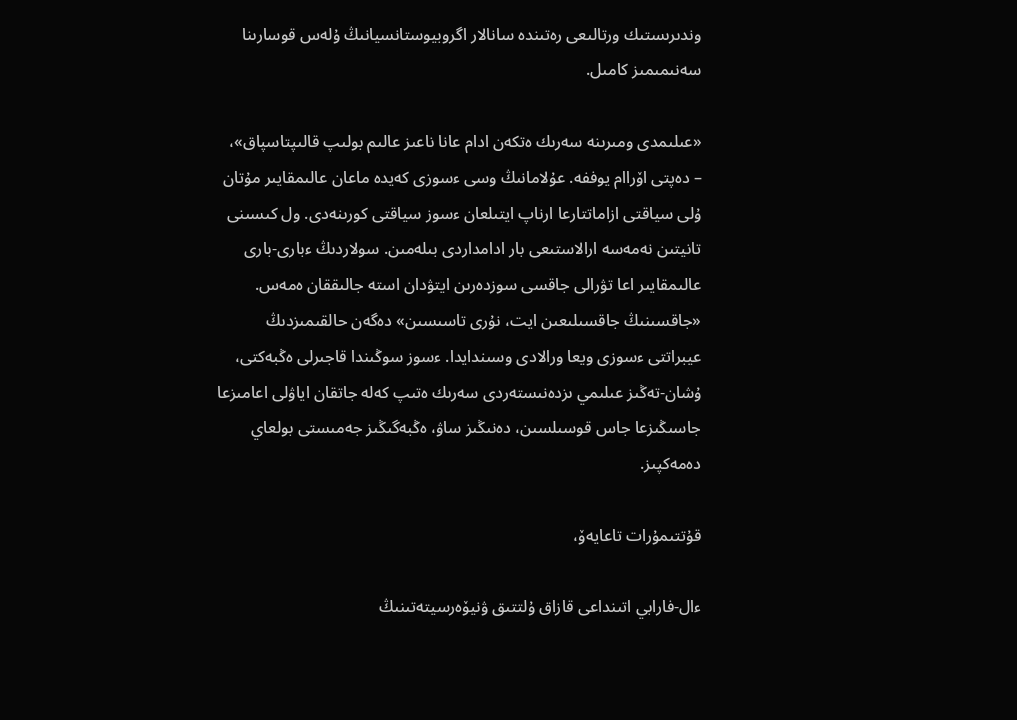وندىرىستىك ورتالىعى رەتىندە سانالار اگروبيوستانسيانىڭ ۇلەس قوسارىنا سەنىمىمىز كامىل.

«عىلىمدى ومىرىنە سەرىك ەتكەن ادام عانا ناعىز عالىم بولىپ قالىپتاسپاق»،  – دەپتى اۆراام يوففە. عۇلامانىڭ وسى ءسوزى كەيدە ماعان عالىمقايىر مۇتان ۇلى سياقتى ازاماتتارعا ارناپ ايتىلعان ءسوز سياقتى كورىنەدى. ول كىسىنى تانيتىن نەمەسە ارالاستىعى بار ادامداردى بىلەمىن. سولاردىڭ ءبارى-بارى عالىمقايىر اعا تۋرالى جاقسى سوزدەرىن ايتۋدان استە جالىققان ەمەس. «جاقسىنىڭ جاقسىلىعىن ايت، نۇرى تاسىسىن» دەگەن حالقىمىزدىڭ عيبراتتى ءسوزى ويعا ورالادى وسىندايدا. ءسوز سوڭىندا قاجىرلى ەڭبەكتى، ۇشان-تەڭىز عىلىمي ىزدەنىستەردى سەرىك ەتىپ كەلە جاتقان اياۋلى اعامىزعا جاسىڭىزعا جاس قوسىلسىن، دەنىڭىز ساۋ، ەڭبەگىڭىز جەمىستى بولعاي دەمەكپىز.

قۇتتىمۇرات تاعايەۆ،

ءال-فارابي اتىنداعى قازاق ۇلتتىق ۋنيۆەرسيتەتىنىڭ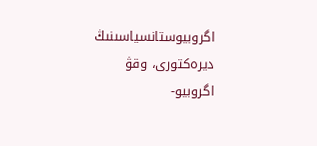اگروبيوستانسياسىنىڭ ديرەكتورى، وقۋ اگروبيو-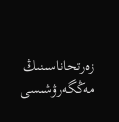زەرتحاناسىنىڭ مەڭگەرۋشىسى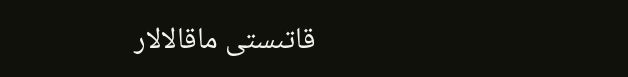قاتىستى ماقالالار